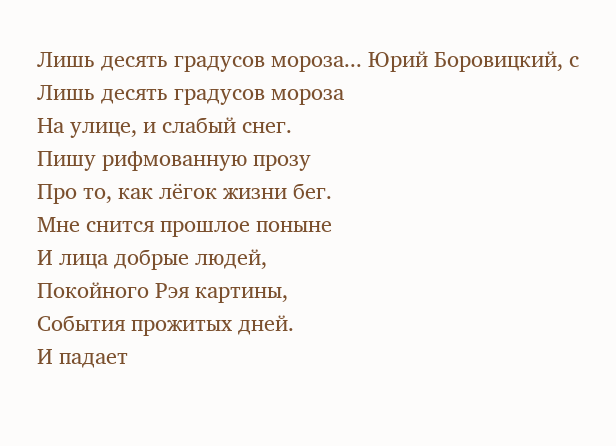Лишь десять градусов мороза... Юрий Боровицкий, с
Лишь десять градусов мороза
На улице, и слабый снег.
Пишу рифмованную прозу
Про то, как лёгок жизни бег.
Мне снится прошлое поныне
И лица добрые людей,
Покойного Рэя картины,
События прожитых дней.
И падает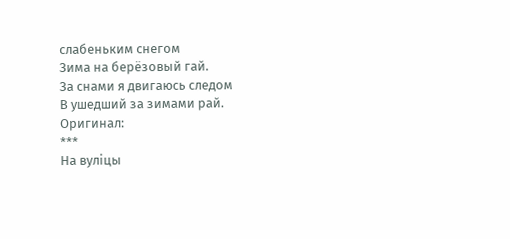слабеньким снегом
Зима на берёзовый гай.
За снами я двигаюсь следом
В ушедший за зимами рай.
Оригинал:
***
На вуліцы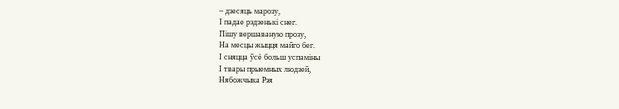– дзесяць марозу,
І падае рэдзенькі снег.
Пішу вершаваную прозу,
На месцы жыцця майго бег.
І сняцца ўсё больш успаміны
І твары прыемных людзей,
Нябожчыка Рэя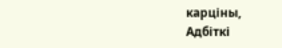карціны,
Адбіткі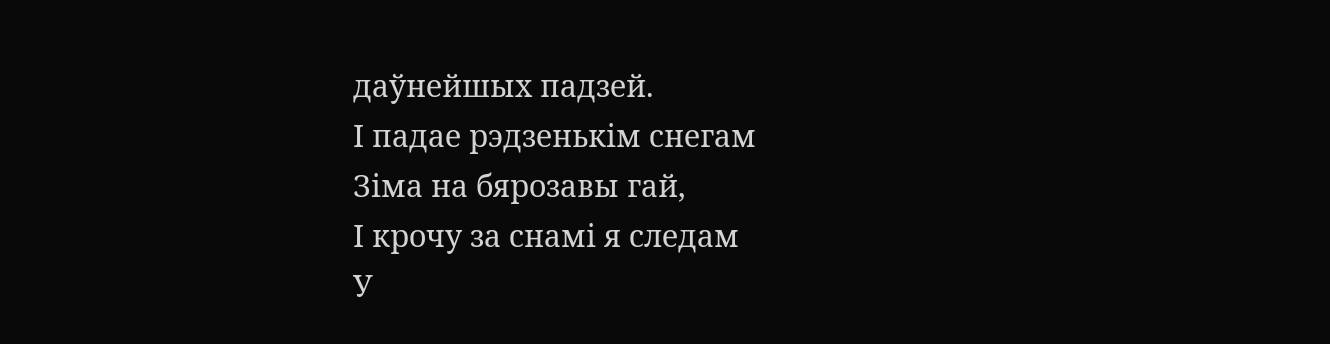даўнейшых падзей.
І падае рэдзенькім снегам
Зіма на бярозавы гай,
І крочу за снамі я следам
У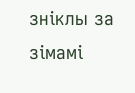зніклы за зімамі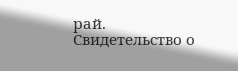рай.
Свидетельство о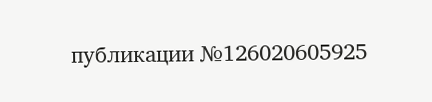публикации №126020605925